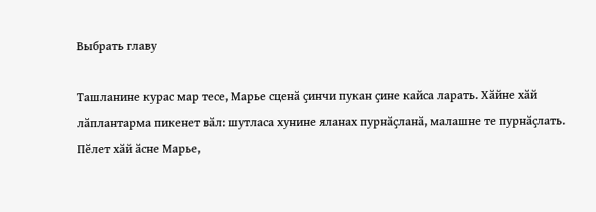Выбрать главу

Ташланине курас мар тесе, Марье сценӑ ҫинчи пукан ҫине кайса ларать. Хӑйне хӑй лӑплантарма пикенет вӑл: шутласа хунине яланах пурнӑҫланӑ, малашне те пурнӑҫлать. Пӗлет хӑй ӑсне Марье,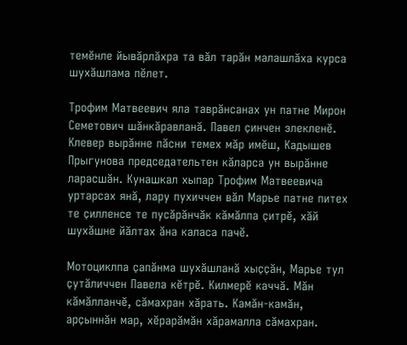темӗнле йывӑрлӑхра та вӑл тарӑн малашлӑха курса шухӑшлама пӗлет.

Трофим Матвеевич яла таврӑнсанах ун патне Мирон Семетович шӑнкӑравланӑ. Павел ҫинчен элекленӗ. Клевер вырӑнне пӑсни темех мӑр имӗш, Кадышев Прыгунова председательтен кӑларса ун вырӑнне ларасшӑн. Кунашкал хыпар Трофим Матвеевича уртарсах янӑ, лару пухиччен вӑл Марье патне питех те ҫилленсе те пусӑрӑнчӑк кӑмӑлпа ҫитрӗ, хӑй шухӑшне йӑлтах ӑна каласа пачӗ.

Мотоциклпа ҫапӑнма шухӑшланӑ хыҫҫӑн, Марье тул ҫутӑличчен Павела кӗтрӗ. Килмерӗ каччӑ. Мӑн кӑмӑлланчӗ, сӑмахран хӑрать. Камӑн-камӑн, арҫыннӑн мар, хӗрарӑмӑн хӑрамалла сӑмахран.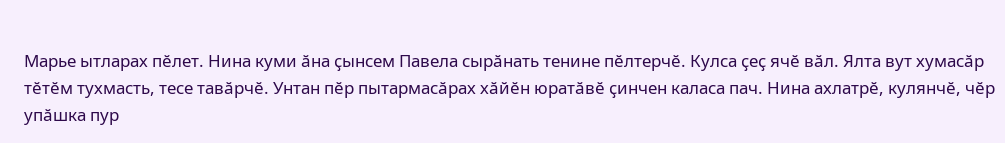Марье ытларах пӗлет. Нина куми ӑна ҫынсем Павела сырӑнать тенине пӗлтерчӗ. Кулса ҫеҫ ячӗ вӑл. Ялта вут хумасӑр тӗтӗм тухмасть, тесе тавӑрчӗ. Унтан пӗр пытармасӑрах хӑйӗн юратӑвӗ ҫинчен каласа пач. Нина ахлатрӗ, кулянчӗ, чӗр упӑшка пур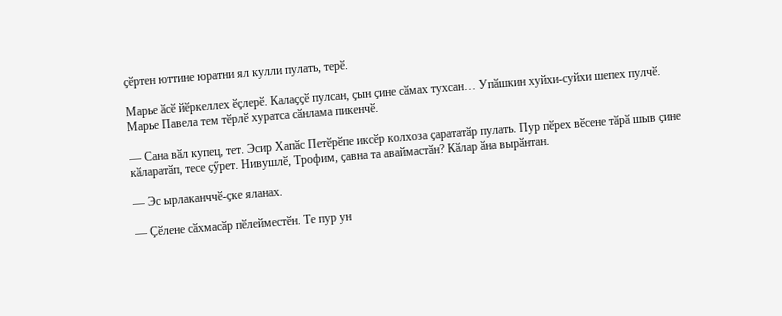ҫӗртен юттине юратни ял кулли пулать, терӗ.

Марье ӑсӗ йӗркеллех ӗҫлерӗ. Калаҫҫӗ пулсан, ҫын ҫине сӑмах тухсан… Упӑшкин хуйхи-суйхи шепех пулчӗ. Марье Павела тем тӗрлӗ хуратса сӑнлама пикенчӗ.

— Сана вӑл купец, тет. Эсир Хапӑс Петӗрӗпе иксӗр колхоза ҫарататӑр пулать. Пур пӗрех вӗсене тӑрӑ шыв ҫине кӑларатӑп, тесе ҫӳрет. Нивушлӗ, Трофим, ҫавна та аваймастӑн? Кӑлар ӑна вырӑнтан.

— Эс ырлаканччӗ-ҫке яланах.

— Ҫӗлене сӑхмасӑр пӗлейместӗн. Те пур ун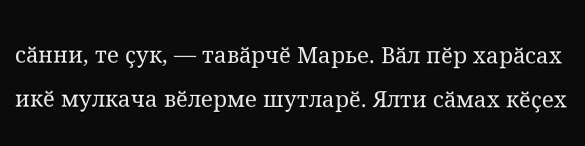сӑнни, те ҫук, — тавӑрчӗ Марье. Вӑл пӗр харӑсах икӗ мулкача вӗлерме шутларӗ. Ялти сӑмах кӗҫех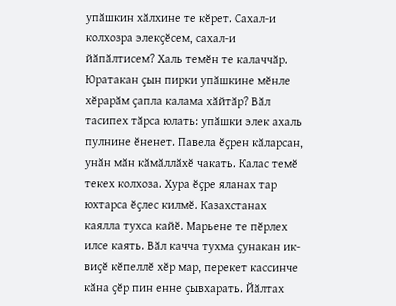упӑшкин хӑлхине те кӗрет. Сахал-и колхозра элекҫӗсем, сахал-и йӑпӑлтисем? Халь темӗн те калаччӑр. Юратакан ҫын пирки упӑшкине мӗнле хӗрарӑм ҫапла калама хӑйтӑр? Вӑл тасипех тӑрса юлать: упӑшки элек ахаль пулнине ӗненет. Павела ӗҫрен кӑларсан, унӑн мӑн кӑмӑллӑхӗ чакать. Калас темӗ текех колхоза. Хура ӗҫре яланах тар юхтарса ӗҫлес килмӗ. Казахстанах каялла тухса кайӗ. Марьене те пӗрлех илсе каять. Вӑл качча тухма ҫунакан ик-виҫӗ кӗпеллӗ хӗр мар, перекет кассинче кӑна ҫӗр пин енне ҫывхарать. Йӑлтах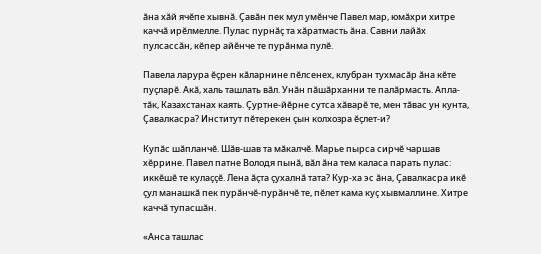ӑна хӑй ячӗпе хывнӑ. Ҫавӑн пек мул умӗнче Павел мар, юмӑхри хитре каччӑ ирӗлмелле. Пулас пурнӑҫ та хӑратмасть ӑна. Савни лайӑх пулсассӑн, кӗпер айӗнче те пурӑнма пулӗ.

Павела ларура ӗҫрен кӑларнине пӗлсенех, клубран тухмасӑр ӑна кӗте пуҫларӗ. Акӑ, халь ташлать вӑл. Унӑн пӑшӑрханни те палӑрмасть. Апла-тӑк, Казахстанах каять. Ҫуртне-йӗрне сутса хӑварӗ те, мен тӑвас ун кунта, Ҫавалкасра? Институт пӗтерекен ҫын колхозра ӗҫлет-и?

Купӑс шӑпланчӗ. Шӑв-шав та мӑкалчӗ. Марье пырса сирчӗ чаршав хӗррине. Павел патне Володя пынӑ, вӑл ӑна тем каласа парать пулас: иккӗшӗ те кулаҫҫӗ. Лена ӑҫта ҫухалнӑ тата? Кур-ха эс ӑна, Ҫавалкасра икӗ ҫул манашкӑ пек пурӑнчӗ-пурӑнчӗ те, пӗлет кама куҫ хывмаллине. Хитре каччӑ тупасшӑн.

«Анса ташлас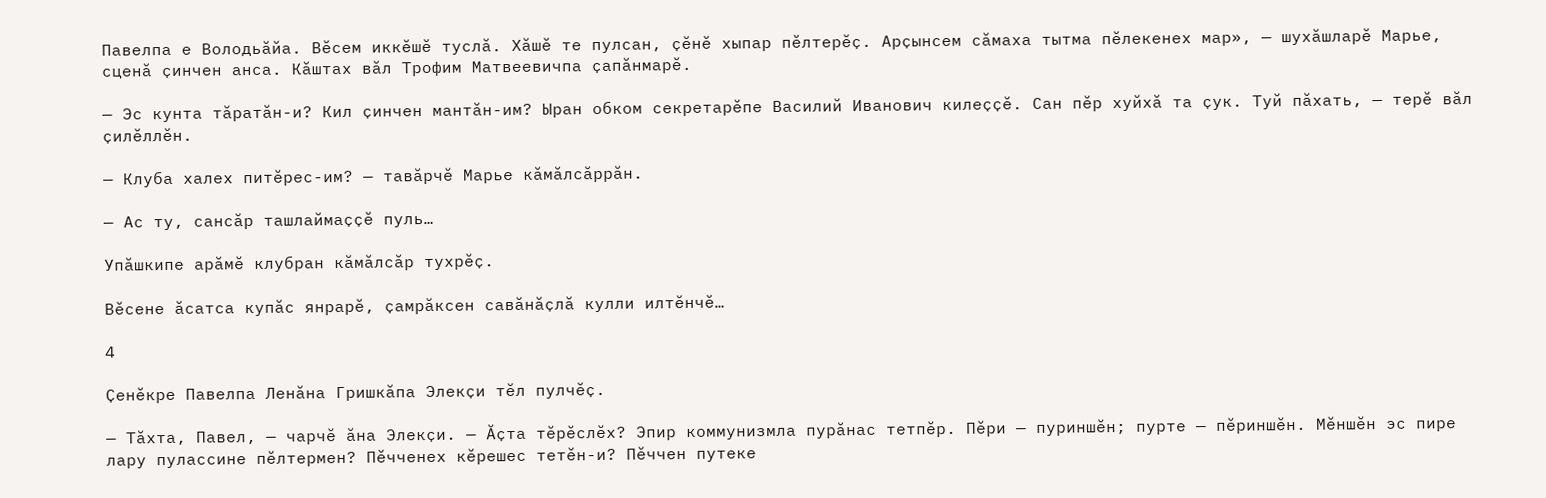Павелпа е Володьӑйа. Вӗсем иккӗшӗ туслӑ. Хӑшӗ те пулсан, ҫӗнӗ хыпар пӗлтерӗҫ. Арҫынсем сӑмаха тытма пӗлекенех мар», — шухӑшларӗ Марье, сценӑ ҫинчен анса. Кӑштах вӑл Трофим Матвеевичпа ҫапӑнмарӗ.

— Эс кунта тӑратӑн-и? Кил ҫинчен мантӑн-им? Ыран обком секретарӗпе Василий Иванович килеҫҫӗ. Сан пӗр хуйхӑ та ҫук. Туй пӑхать, — терӗ вӑл ҫилӗллӗн.

— Клуба халех питӗрес-им? — тавӑрчӗ Марье кӑмӑлсӑррӑн.

— Ас ту, сансӑр ташлаймаҫҫӗ пуль…

Упӑшкипе арӑмӗ клубран кӑмӑлсӑр тухрӗҫ.

Вӗсене ӑсатса купӑс янрарӗ, ҫамрӑксен савӑнӑҫлӑ кулли илтӗнчӗ…

4

Ҫенӗкре Павелпа Ленӑна Гришкӑпа Элекҫи тӗл пулчӗҫ.

— Тӑхта, Павел, — чарчӗ ӑна Элекҫи. — Ӑҫта тӗрӗслӗх? Эпир коммунизмла пурӑнас тетпӗр. Пӗри — пуриншӗн; пурте — пӗриншӗн. Мӗншӗн эс пире лару пулассине пӗлтермен? Пӗчченех кӗрешес тетӗн-и? Пӗччен путеке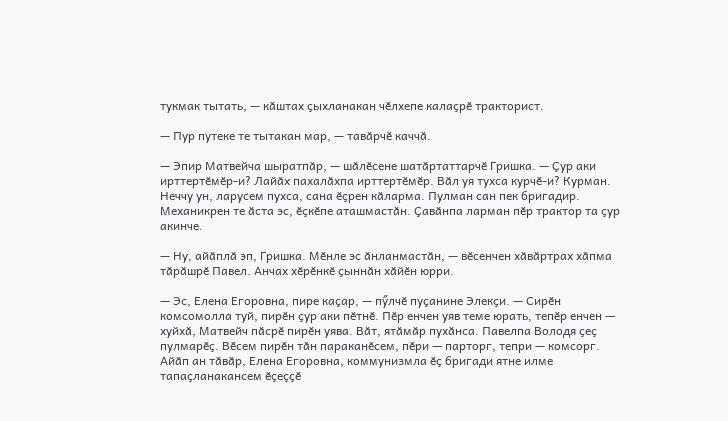тукмак тытать, — кӑштах ҫыхланакан чӗлхепе калаҫрӗ тракторист.

— Пур путеке те тытакан мар, — тавӑрчӗ каччӑ.

— Эпир Матвейча шыратпӑр, — шӑлӗсене шатӑртаттарчӗ Гришка. — Ҫур аки ирттертӗмӗр-и? Лайӑх пахалӑхпа ирттертӗмӗр. Вӑл уя тухса курчӗ-и? Курман. Неччу ун, ларусем пухса, сана ӗҫрен кӑларма. Пулман сан пек бригадир. Механикрен те ӑста эс, ӗҫкӗпе аташмастӑн. Ҫавӑнпа ларман пӗр трактор та ҫур акинче.

— Ну, айӑплӑ эп, Гришка. Мӗнле эс ӑнланмастӑн, — вӗсенчен хӑвӑртрах хӑпма тӑрӑшрӗ Павел. Анчах хӗрӗнкӗ ҫыннӑн хӑйӗн юрри.

— Эс, Елена Егоровна, пире каҫар, — пӳлчӗ пуҫанине Элекҫи. — Сирӗн комсомолла туй, пирӗн ҫур аки пӗтнӗ. Пӗр енчен уяв теме юрать, тепӗр енчен — хуйхӑ, Матвейч пӑсрӗ пирӗн уява. Вӑт, ятӑмӑр пухӑнса. Павелпа Володя ҫеҫ пулмарӗҫ. Вӗсем пирӗн тӑн параканӗсем, пӗри — парторг, тепри — комсорг. Айӑп ан тӑвӑр, Елена Егоровна, коммунизмла ӗҫ бригади ятне илме тапаҫланакансем ӗҫеҫҫӗ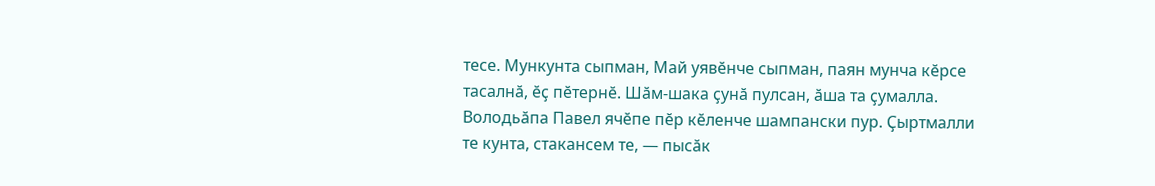тесе. Мункунта сыпман, Май уявӗнче сыпман, паян мунча кӗрсе тасалнӑ, ӗҫ пӗтернӗ. Шӑм-шака ҫунӑ пулсан, ӑша та ҫумалла. Володьӑпа Павел ячӗпе пӗр кӗленче шампански пур. Ҫыртмалли те кунта, стакансем те, — пысӑк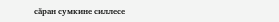сӑран сумкине силлесе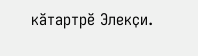кӑтартрӗ Элекҫи.